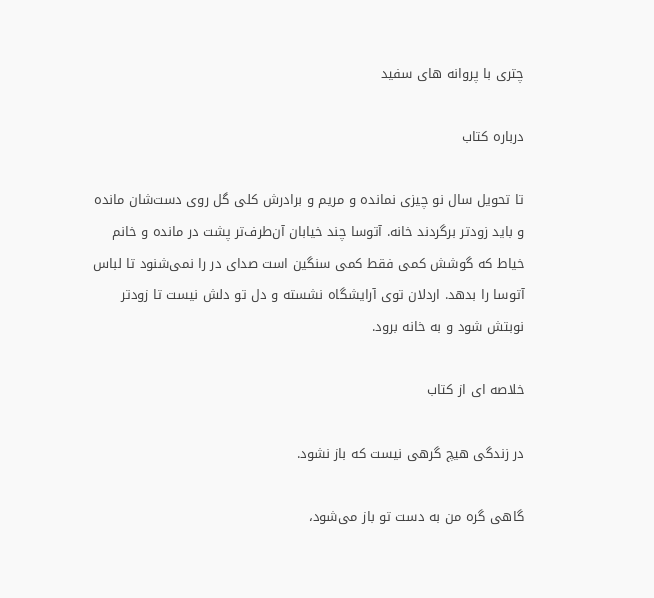چتری با پروانه های سفید

درباره کتاب

تا تحویل سال نو چیزی نمانده و مریم و برادرش کلی گل روی دست‌شان مانده و باید زودتر برگردند خانه. آتوسا چند خیابان آن‌طرف‌تر پشت در مانده و خانم خیاط که گوشش کمی فقط کمی سنگین است صدای در را نمی‌شنود تا لباس آتوسا را بدهد. اردلان توی آرایشگاه نشسته و دل تو دلش نیست تا زودتر نوبتش شود و به خانه برود.

خلاصه ای از کتاب

در زندگی هیچ گرهی نیست که باز نشود.

گاهی گره من به دست تو باز می‌شود،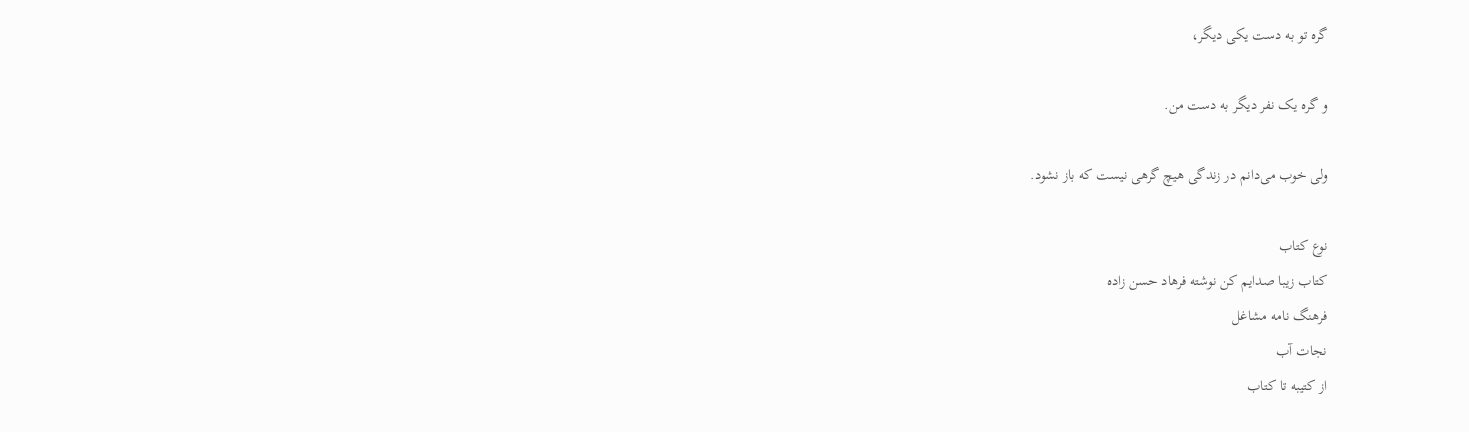گره تو به دست یکی دیگر،

و گره یک نفر دیگر به دست من.

ولی خوب می‌دانم در زندگی هیچ گرهی نیست که باز نشود.

نوع کتاب
کتاب زیبا صدایم کن نوشته فرهاد حسن زاده
فرهنگ نامه مشاغل
نجات آب
از کتیبه تا کتاب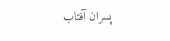پسران آفتاب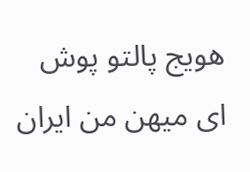هویج پالتو پوش
ای میهن من ایران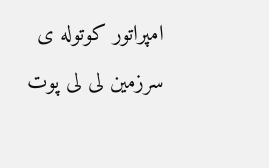امپراتور کوتوله ی سرزمین لی لی پوت